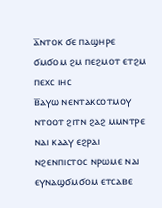ⲁ̅ⲛⲧⲟⲕ ϭⲉ ⲡⲁϣⲏⲣⲉ ϭⲙϭⲟⲙ ϩⲙ ⲡⲉϩⲙⲟⲧ ⲉⲧϩⲙ ⲡⲉⲭⲥ ⲓⲏⲥ
ⲃ̅ⲁⲩⲱ ⲛⲉⲛⲧⲁⲕⲥⲟⲧⲙⲟⲩ ⲛⲧⲟⲟⲧ ϩⲓⲧⲛ ϩⲁϩ ⲙⲙⲛⲧⲣⲉ ⲛⲁⲓ ⲕⲁⲁⲩ ⲉϩⲣⲁⲓ ⲛϩⲉⲛⲡⲓⲥⲧⲟⲥ ⲛⲣⲱⲙⲉ ⲛⲁⲓ ⲉⲩⲛⲁϣϭⲙϭⲟⲙ ⲉⲧⲥⲁⲃⲉ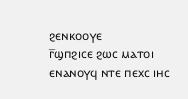ϩⲉⲛⲕⲟⲟⲩⲉ
ⲅ̅ϣⲡϩⲓⲥⲉ ϩⲱⲥ ⲙⲁⲧⲟⲓ ⲉⲛⲁⲛⲟⲩϥ ⲛⲧⲉ ⲡⲉⲭⲥ ⲓⲏⲥ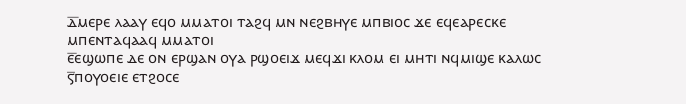ⲇ̅ⲙⲉⲣⲉ ⲗⲁⲁⲩ ⲉϥⲟ ⲙⲙⲁⲧⲟⲓ ⲧⲁϩϥ ⲙⲛ ⲛⲉϩⲃⲏⲩⲉ ⲙⲡⲃⲓⲟⲥ ϫⲉ ⲉϥⲉⲁⲣⲉⲥⲕⲉ ⲙⲡⲉⲛⲧⲁϥⲁⲁϥ ⲙⲙⲁⲧⲟⲓ
ⲉ̅ⲉϣⲱⲡⲉ ⲇⲉ ⲟⲛ ⲉⲣϣⲁⲛ ⲟⲩⲁ ⲣϣⲟⲉⲓϫ ⲙⲉϥϫⲓ ⲕⲗⲟⲙ ⲉⲓ ⲙⲏⲧⲓ ⲛϥⲙⲓϣⲉ ⲕⲁⲗⲱⲥ
ⲋ̅ⲡⲟⲩⲟⲉⲓⲉ ⲉⲧϩⲟⲥⲉ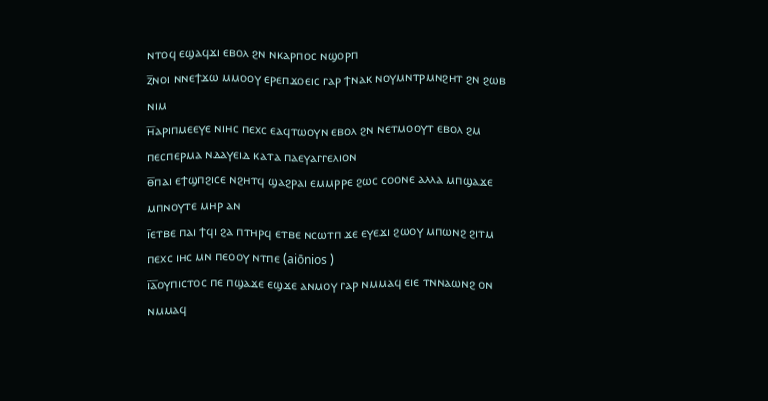ⲛⲧⲟϥ ⲉϣⲁϥϫⲓ ⲉⲃⲟⲗ ϩⲛ ⲛⲕⲁⲣⲡⲟⲥ ⲛϣⲟⲣⲡ
ⲍ̅ⲛⲟⲓ ⲛⲛⲉϯϫⲱ ⲙⲙⲟⲟⲩ ⲉⲣⲉⲡϫⲟⲉⲓⲥ ⲅⲁⲣ ϯⲛⲁⲕ ⲛⲟⲩⲙⲛⲧⲣⲙⲛϩⲏⲧ ϩⲛ ϩⲱⲃ ⲛⲓⲙ
ⲏ̅ⲁⲣⲓⲡⲙⲉⲉⲩⲉ ⲛⲓⲏⲥ ⲡⲉⲭⲥ ⲉⲁϥⲧⲱⲟⲩⲛ ⲉⲃⲟⲗ ϩⲛ ⲛⲉⲧⲙⲟⲟⲩⲧ ⲉⲃⲟⲗ ϩⲙ ⲡⲉⲥⲡⲉⲣⲙⲁ ⲛⲇⲁⲩⲉⲓⲇ ⲕⲁⲧⲁ ⲡⲁⲉⲩⲁⲅⲅⲉⲗⲓⲟⲛ
ⲑ̅ⲡⲁⲓ ⲉϯϣⲡϩⲓⲥⲉ ⲛϩⲏⲧϥ ϣⲁϩⲣⲁⲓ ⲉⲙⲙⲣⲣⲉ ϩⲱⲥ ⲥⲟⲟⲛⲉ ⲁⲗⲗⲁ ⲙⲡϣⲁϫⲉ ⲙⲡⲛⲟⲩⲧⲉ ⲙⲏⲣ ⲁⲛ
ⲓ̅ⲉⲧⲃⲉ ⲡⲁⲓ ϯϥⲓ ϩⲁ ⲡⲧⲏⲣϥ ⲉⲧⲃⲉ ⲛⲥⲱⲧⲡ ϫⲉ ⲉⲩⲉϫⲓ ϩⲱⲟⲩ ⲙⲡⲱⲛϩ ϩⲓⲧⲙ ⲡⲉⲭⲥ ⲓⲏⲥ ⲙⲛ ⲡⲉⲟⲟⲩ ⲛⲧⲡⲉ (aiōnios )
ⲓ̅ⲁ̅ⲟⲩⲡⲓⲥⲧⲟⲥ ⲡⲉ ⲡϣⲁϫⲉ ⲉϣϫⲉ ⲁⲛⲙⲟⲩ ⲅⲁⲣ ⲛⲙⲙⲁϥ ⲉⲓⲉ ⲧⲛⲛⲁⲱⲛϩ ⲟⲛ ⲛⲙⲙⲁϥ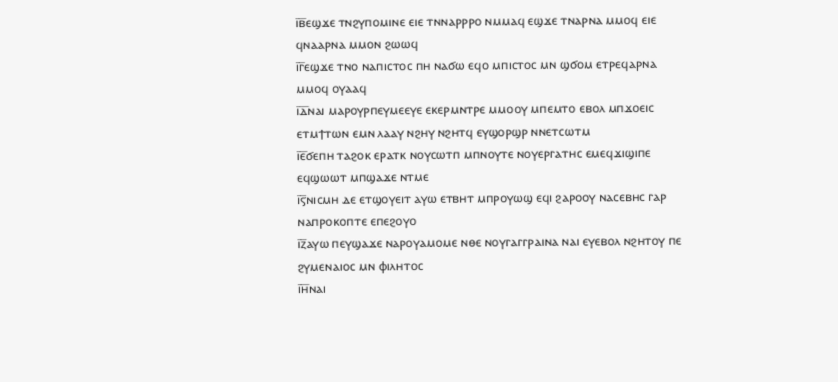ⲓ̅ⲃ̅ⲉϣϫⲉ ⲧⲛϩⲩⲡⲟⲙⲓⲛⲉ ⲉⲓⲉ ⲧⲛⲛⲁⲣⲣⲣⲟ ⲛⲙⲙⲁϥ ⲉϣϫⲉ ⲧⲛⲁⲣⲛⲁ ⲙⲙⲟϥ ⲉⲓⲉ ϥⲛⲁⲁⲣⲛⲁ ⲙⲙⲟⲛ ϩⲱⲱϥ
ⲓ̅ⲅ̅ⲉϣϫⲉ ⲧⲛⲟ ⲛⲁⲡⲓⲥⲧⲟⲥ ⲡⲏ ⲛⲁϭⲱ ⲉϥⲟ ⲙⲡⲓⲥⲧⲟⲥ ⲙⲛ ϣϭⲟⲙ ⲉⲧⲣⲉϥⲁⲣⲛⲁ ⲙⲙⲟϥ ⲟⲩⲁⲁϥ
ⲓ̅ⲇ̅ⲛⲁⲓ ⲙⲁⲣⲟⲩⲣⲡⲉⲩⲙⲉⲉⲩⲉ ⲉⲕⲉⲣⲙⲛⲧⲣⲉ ⲙⲙⲟⲟⲩ ⲙⲡⲉⲙⲧⲟ ⲉⲃⲟⲗ ⲙⲡϫⲟⲉⲓⲥ ⲉⲧⲙϯⲧⲱⲛ ⲉⲙⲛ ⲗⲁⲁⲩ ⲛϩⲏⲩ ⲛϩⲏⲧϥ ⲉⲩϣⲟⲣϣⲣ ⲛⲛⲉⲧⲥⲱⲧⲙ
ⲓ̅ⲉ̅ϭⲉⲡⲏ ⲧⲁϩⲟⲕ ⲉⲣⲁⲧⲕ ⲛⲟⲩⲥⲱⲧⲡ ⲙⲡⲛⲟⲩⲧⲉ ⲛⲟⲩⲉⲣⲅⲁⲧⲏⲥ ⲉⲙⲉϥϫⲓϣⲓⲡⲉ ⲉϥϣⲱⲱⲧ ⲙⲡϣⲁϫⲉ ⲛⲧⲙⲉ
ⲓ̅ⲋ̅ⲛⲓⲥⲙⲏ ⲇⲉ ⲉⲧϣⲟⲩⲉⲓⲧ ⲁⲩⲱ ⲉⲧⲃⲏⲧ ⲙⲡⲣⲟⲩⲱϣ ⲉϥⲓ ϩⲁⲣⲟⲟⲩ ⲛⲁⲥⲉⲃⲏⲥ ⲅⲁⲣ ⲛⲁⲡⲣⲟⲕⲟⲡⲧⲉ ⲉⲡⲉϩⲟⲩⲟ
ⲓ̅ⲍ̅ⲁⲩⲱ ⲡⲉⲩϣⲁϫⲉ ⲛⲁⲣⲟⲩⲁⲙⲟⲙⲉ ⲛⲑⲉ ⲛⲟⲩⲅⲁⲅⲅⲣⲁⲓⲛⲁ ⲛⲁⲓ ⲉⲩⲉⲃⲟⲗ ⲛϩⲏⲧⲟⲩ ⲡⲉ ϩⲩⲙⲉⲛⲁⲓⲟⲥ ⲙⲛ ⲫⲓⲗⲏⲧⲟⲥ
ⲓ̅ⲏ̅ⲛⲁⲓ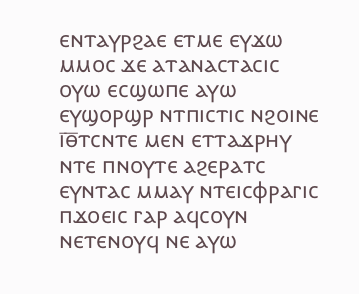ⲉⲛⲧⲁⲩⲣϩⲁⲉ ⲉⲧⲙⲉ ⲉⲩϫⲱ ⲙⲙⲟⲥ ϫⲉ ⲁⲧⲁⲛⲁⲥⲧⲁⲥⲓⲥ ⲟⲩⲱ ⲉⲥϣⲱⲡⲉ ⲁⲩⲱ ⲉⲩϣⲟⲣϣⲣ ⲛⲧⲡⲓⲥⲧⲓⲥ ⲛϩⲟⲓⲛⲉ
ⲓ̅ⲑ̅ⲧⲥⲛⲧⲉ ⲙⲉⲛ ⲉⲧⲧⲁϫⲣⲏⲩ ⲛⲧⲉ ⲡⲛⲟⲩⲧⲉ ⲁϩⲉⲣⲁⲧⲥ ⲉⲩⲛⲧⲁⲥ ⲙⲙⲁⲩ ⲛⲧⲉⲓⲥⲫⲣⲁⲅⲓⲥ ⲡϫⲟⲉⲓⲥ ⲅⲁⲣ ⲁϥⲥⲟⲩⲛ ⲛⲉⲧⲉⲛⲟⲩϥ ⲛⲉ ⲁⲩⲱ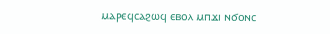ⲙⲁⲣⲉϥⲥⲁϩⲱϥ ⲉⲃⲟⲗ ⲙⲡϫⲓ ⲛϭⲟⲛⲥ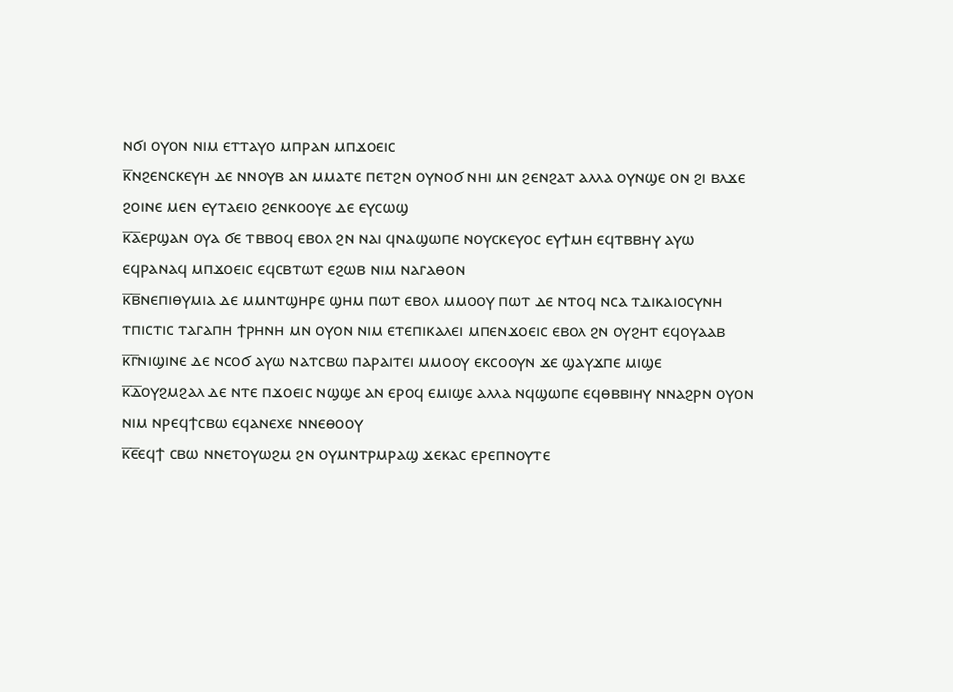ⲛϭⲓ ⲟⲩⲟⲛ ⲛⲓⲙ ⲉⲧⲧⲁⲩⲟ ⲙⲡⲣⲁⲛ ⲙⲡϫⲟⲉⲓⲥ
ⲕ̅ⲛϩⲉⲛⲥⲕⲉⲩⲏ ⲇⲉ ⲛⲛⲟⲩⲃ ⲁⲛ ⲙⲙⲁⲧⲉ ⲡⲉⲧϩⲛ ⲟⲩⲛⲟϭ ⲛⲏⲓ ⲙⲛ ϩⲉⲛϩⲁⲧ ⲁⲗⲗⲁ ⲟⲩⲛϣⲉ ⲟⲛ ϩⲓ ⲃⲗϫⲉ ϩⲟⲓⲛⲉ ⲙⲉⲛ ⲉⲩⲧⲁⲉⲓⲟ ϩⲉⲛⲕⲟⲟⲩⲉ ⲇⲉ ⲉⲩⲥⲱϣ
ⲕ̅ⲁ̅ⲉⲣϣⲁⲛ ⲟⲩⲁ ϭⲉ ⲧⲃⲃⲟϥ ⲉⲃⲟⲗ ϩⲛ ⲛⲁⲓ ϥⲛⲁϣⲱⲡⲉ ⲛⲟⲩⲥⲕⲉⲩⲟⲥ ⲉⲩϯⲙⲏ ⲉϥⲧⲃⲃⲏⲩ ⲁⲩⲱ ⲉϥⲣⲁⲛⲁϥ ⲙⲡϫⲟⲉⲓⲥ ⲉϥⲥⲃⲧⲱⲧ ⲉϩⲱⲃ ⲛⲓⲙ ⲛⲁⲅⲁⲑⲟⲛ
ⲕ̅ⲃ̅ⲛⲉⲡⲓⲑⲩⲙⲓⲁ ⲇⲉ ⲙⲙⲛⲧϣⲏⲣⲉ ϣⲏⲙ ⲡⲱⲧ ⲉⲃⲟⲗ ⲙⲙⲟⲟⲩ ⲡⲱⲧ ⲇⲉ ⲛⲧⲟϥ ⲛⲥⲁ ⲧⲇⲓⲕⲁⲓⲟⲥⲩⲛⲏ ⲧⲡⲓⲥⲧⲓⲥ ⲧⲁⲅⲁⲡⲏ ϯⲣⲏⲛⲏ ⲙⲛ ⲟⲩⲟⲛ ⲛⲓⲙ ⲉⲧⲉⲡⲓⲕⲁⲗⲉⲓ ⲙⲡⲉⲛϫⲟⲉⲓⲥ ⲉⲃⲟⲗ ϩⲛ ⲟⲩϩⲏⲧ ⲉϥⲟⲩⲁⲁⲃ
ⲕ̅ⲅ̅ⲛⲓϣⲓⲛⲉ ⲇⲉ ⲛⲥⲟϭ ⲁⲩⲱ ⲛⲁⲧⲥⲃⲱ ⲡⲁⲣⲁⲓⲧⲉⲓ ⲙⲙⲟⲟⲩ ⲉⲕⲥⲟⲟⲩⲛ ϫⲉ ϣⲁⲩϫⲡⲉ ⲙⲓϣⲉ
ⲕ̅ⲇ̅ⲟⲩϩⲙϩⲁⲗ ⲇⲉ ⲛⲧⲉ ⲡϫⲟⲉⲓⲥ ⲛϣϣⲉ ⲁⲛ ⲉⲣⲟϥ ⲉⲙⲓϣⲉ ⲁⲗⲗⲁ ⲛϥϣⲱⲡⲉ ⲉϥⲑⲃⲃⲓⲏⲩ ⲛⲛⲁϩⲣⲛ ⲟⲩⲟⲛ ⲛⲓⲙ ⲛⲣⲉϥϯⲥⲃⲱ ⲉϥⲁⲛⲉⲭⲉ ⲛⲛⲉⲑⲟⲟⲩ
ⲕ̅ⲉ̅ⲉϥϯ ⲥⲃⲱ ⲛⲛⲉⲧⲟⲩⲱϩⲙ ϩⲛ ⲟⲩⲙⲛⲧⲣⲙⲣⲁϣ ϫⲉⲕⲁⲥ ⲉⲣⲉⲡⲛⲟⲩⲧⲉ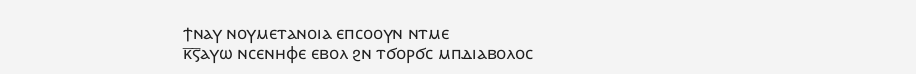ϯⲛⲁⲩ ⲛⲟⲩⲙⲉⲧⲁⲛⲟⲓⲁ ⲉⲡⲥⲟⲟⲩⲛ ⲛⲧⲙⲉ
ⲕ̅ⲋ̅ⲁⲩⲱ ⲛⲥⲉⲛⲏⲫⲉ ⲉⲃⲟⲗ ϩⲛ ⲧϭⲟⲣϭⲥ ⲙⲡⲇⲓⲁⲃⲟⲗⲟⲥ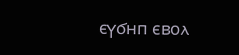ⲉⲩϭⲏⲡ ⲉⲃⲟⲗ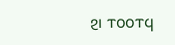ϩⲓ ⲧⲟⲟⲧϥ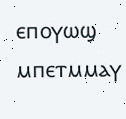ⲉⲡⲟⲩⲱϣ ⲙⲡⲉⲧⲙⲙⲁⲩ